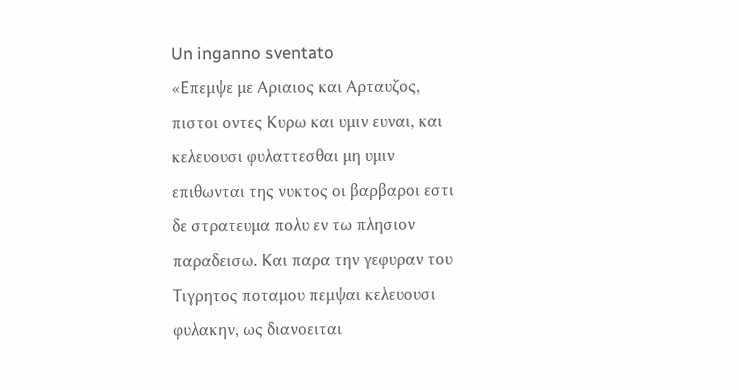Un inganno sventato
«Επεμψε με Αριαιος και Αρταυζος, πιστοι οντες Κυρω και υμιν ευναι, και κελευουσι φυλαττεσθαι μη υμιν επιθωνται της νυκτος οι βαρβαροι εστι δε στρατευμα πολυ εν τω πλησιον παραδεισω. Και παρα την γεφυραν του Τιγρητος ποταμου πεμψαι κελευουσι φυλακην, ως διανοειται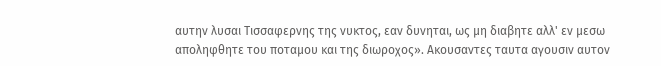αυτην λυσαι Τισσαφερνης της νυκτος, εαν δυνηται, ως μη διαβητε αλλ' εν μεσω αποληφθητε του ποταμου και της διωροχος». Ακουσαντες ταυτα αγουσιν αυτον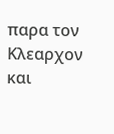παρα τον Κλεαρχον και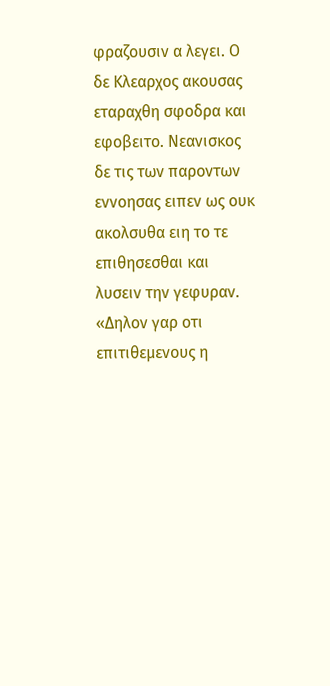φραζουσιν α λεγει. Ο δε Κλεαρχος ακουσας εταραχθη σφοδρα και εφοβειτο. Νεανισκος δε τις των παροντων εννοησας ειπεν ως ουκ ακολσυθα ειη το τε επιθησεσθαι και λυσειν την γεφυραν. «Δηλον γαρ οτι επιτιθεμενους η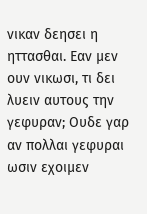νικαν δεησει η ηττασθαι. Εαν μεν ουν νικωσι, τι δει λυειν αυτους την γεφυραν; Ουδε γαρ αν πολλαι γεφυραι ωσιν εχοιμεν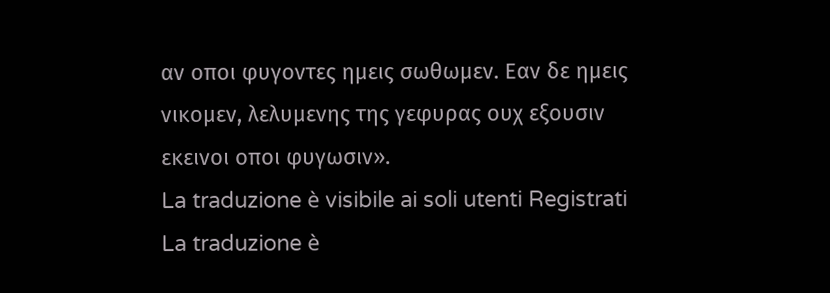αν οποι φυγοντες ημεις σωθωμεν. Εαν δε ημεις νικομεν, λελυμενης της γεφυρας ουχ εξουσιν εκεινοι οποι φυγωσιν».
La traduzione è visibile ai soli utenti Registrati
La traduzione è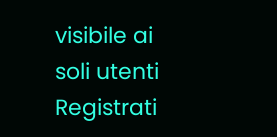visibile ai soli utenti Registrati